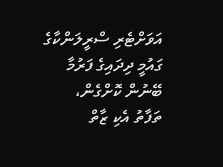އަވަށްޓެރި ސްރީލަންކާގެ ގައުމީ ދިދައިގެ ފަރުމާ ބޭނުން ކޮށްގެން، ތަފާތު އެކި ޒާތް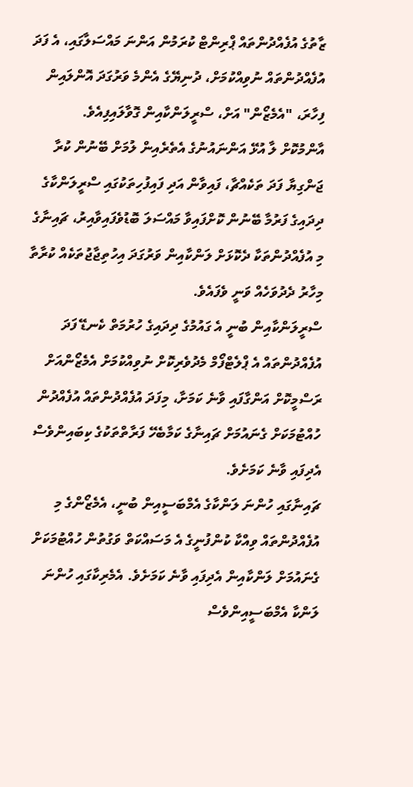ޒާތުގެ އުފެއްދުންތައް ޕްރިންޓް ކުރަމުން އަންނަ މައްސަލާގައި، އެ ފަދަ އުފެއްދުންތައް ނުވިއްކުމަށް، ދުނިޔޭގެ އެންމެ ވަރުގަދަ އޮންލައިން ފިހާރަ، "އެމެޒޯން" އަށް، ސްރީލަންކާއިން ގޮވާލައިފިއެވެ.
އާންމުކޮށް ލާ އުޅޭ އަންނައުނުގެ އެތެރެއިން ލުމަށް ބޭނުން ކުރާ ޖަންގިޔާ ފަދަ ތަކެއްޗާ، ފައިވާން އަދި ފައިފުހިތަކުގައި ސްރީލަންކާގެ ދިދައިގެ ފަރުމާ ބޭނުން ކޮށްފައިވާ މައްސަލަ ބޮޑުވެފައިވާއިރު، ޗައިނާގެ މި އުފެއްދުންތަކާ ދެކޮޅަށް ލަންކާއިން ވަރުގަދަ އިހުތިޖާޖުތަކެއް ކުރާތާ މިހާރު ދެދުވަހެއް ވަނީ ވެފައެވެ.
ސްރީލަންކާއިން ބުނީ އެ ގައުމުގެ ދިދައިގެ ހުރުމަތް ކެނޑޭ ފަދަ އުފެއްދުންތައް އެ ޕްލެޓްފޯމް މެދުވެރިކޮށް ނުވިއްކުމަށް އެމެޒޯންއަށް ރަސްމީކޮށް އަންގާފައި ވާނެ ކަމަށާ، މިފަދަ އުފެއްދުންތައް އުފެއްދުން ހުއްޓުމަކަށް ގެނައުމަށް ޗައިނާގެ ކަމާބެހޭ ފަރާތްތަކުގެ ކިބައިންވެސް އެދިފައި ވާނެ ކަމަށެވެ.
ޗައިނާގައި ހުންނަ ލަންކާގެ އެމްބަސީއިން ބުނީ، އެމެޒޯންގެ މި އުފެއްދުންތައް ވިއްކާ ކުންފުނީގެ އެ މަސައްކަތް ވަގުތުން ހުއްޓުމަކަށް ގެނައުމަށް ލަންކާއިން އެދިފައި ވާނެ ކަމަށެވެ. އެމެރިކާގައި ހުންނަ ލަންކާ އެމްބަސީއިންވެސް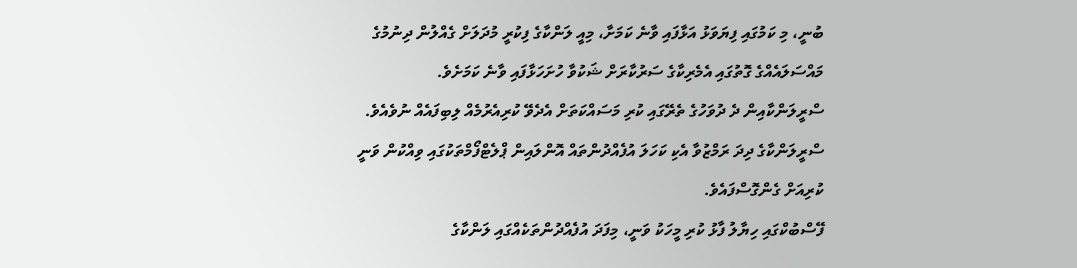ބުނީ، މި ކަމުގައި ފިޔަވަޅު އަޅާފައި ވާނެ ކަމަށާ، މިއީ ލަންކާގެ ފިކުރީ މުދަލަށް ގެއްލުން ދިނުމުގެ މައްސަލައެއްގެ ގޮތުގައި އެމެރިކާގެ ސަރުކާރަށް ޝަކުވާ ހުށަހަޅާފައި ވާނެ ކަމަށެވެ.
ސްރީލަންކާއިން ދެ ދުވަހުގެ ތެރޭގައި ކުރި މަސައްކަތަށް އެދެވޭ ކުރިއެރުމެއް ލިބިފައެއް ނުވެއެވެ. ސްރީލަންކާގެ ދިދަ ރަމްޒުވާ އެކި ކަހަލަ އުފެއްދުންތައް އޮންލައިން ޕްލެޓްފޯމްތަކުގައި ވިއްކުން ވަނީ ކުރިއަށް ގެންގޮސްފައެވެ.
ފޭސްބުކްގައި ހިޔާލު ފާޅު ކުރި މީހަކު ވަނީ، މިފަދަ އުފެއްދުންތަކެއްގައި ލަންކާގެ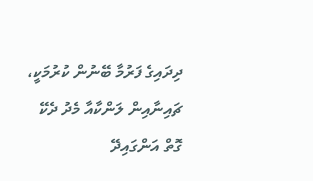ދިދައިގެ ފަރުމާ ބޭނުން ކުރުމަކީ، ޗައިނާއިން ލަންކާއާ މެދު ދެކޭ ގޮތް އަންގައިދޭ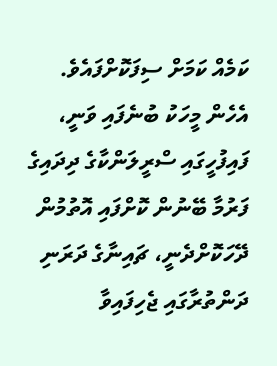ކަމެއް ކަމަށް ސިފަކޮށްފައެވެ. އެހެން މީހަކު ބުނެފައި ވަނީ، ފައިފުހީގައި ސްރީލަންކާގެ ދިދައިގެ ފަރުމާ ބޭނުން ކޮށްފައި އޮތުމުން ދޭހަކޮށްދެނީ، ޗައިނާގެ ދަރަނި ދަންތުރާގައި ޖެހިފައިވާ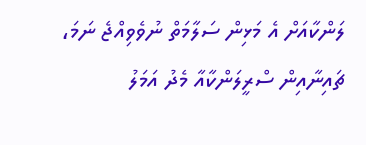ލަންކާއަށް އެ މަޅިން ސަލާމަތް ނުވެވިއްޖެ ނަމަ، ޗައިނާއިން ސްރީލަންކާއާ މެދު އަމަލު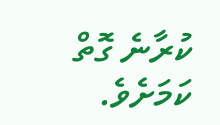ކުރާނެ ގޮތް ކަމަށެވެ.